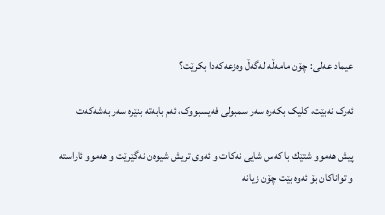عیماد عه‌لی: چۆن مامه‌ڵه‌ له‌گه‌ڵ وه‌زعه‌كه‌دا بكرێت؟

ئەرک نەبێت، کلیک بکەرە سەر سمبولی فەیسبووک، ئەم بابەتە بنێرە سەر بەشەکەت

پیش هه‌موو شتێك با كه‌س شایی نه‌كات و ئه‌وی تریش شیوه‌ن نه‌گێرێت و هه‌موو ئاراسته‌ و تواناكان بۆ ئه‌وه‌ بێت چۆن زیانه‌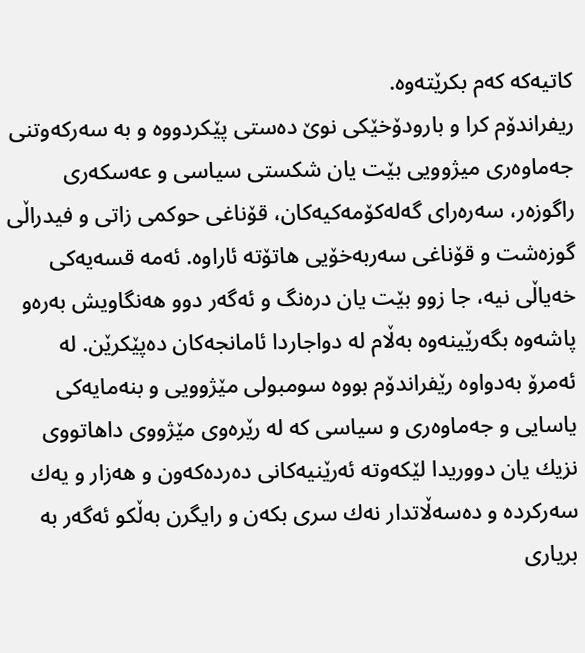كاتیه‌كه‌ كه‌م بكرێته‌وه‌.
ریفراندۆم كرا و بارودۆخێكی نوێ ده‌ستی پێكردووه‌ و به‌ سه‌ركه‌وتنی جه‌ماوه‌ری میژوویی بێت یان شكستی سیاسی و عه‌سكه‌ری راگوزه‌ر، سه‌ره‌رای گه‌له‌كۆمه‌كیه‌كان، قۆناغی حوكمی زاتی و فیدراڵی گوزه‌شت و قۆناغی سه‌ربه‌خۆیی هاتۆته‌ ئاراوه‌. ئه‌مه‌ قسه‌یه‌كی خه‌یاڵی نیه‌، جا زوو بێت یان دره‌نگ و ئه‌گه‌ر دوو هه‌نگاویش به‌ره‌و پاشه‌وه‌ بگه‌رێینه‌وه‌ به‌ڵام له‌ دواجاردا ئامانجه‌كان ده‌پێكرێن. له‌ ئه‌مرۆ به‌دواوه‌ رێفراندۆم بووه‌ سومبولی مێژوویی و بنه‌مایه‌كی یاسایی و جه‌ماوه‌ری و سیاسی كه‌ له‌ رێره‌وی مێژووی داهاتووی نزیك یان دووریدا لێكه‌وته‌ ئه‌رێنیه‌كانی ده‌رده‌كه‌ون و هه‌زار و یه‌ك سه‌ركرده‌ و ده‌سه‌ڵاتدار نه‌ك سری بكه‌ن و رایگرن به‌ڵكو ئه‌گه‌ر به‌ بریاری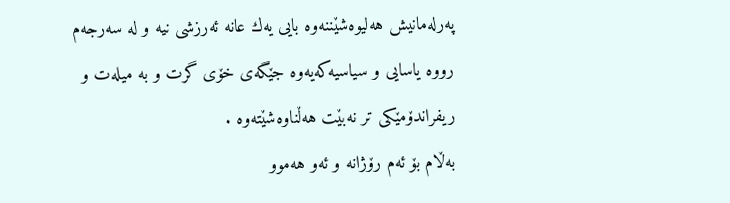په‌رله‌مانیش هه‌لیوه‌شێننه‌وه‌ بایی یه‌ك عانه‌ ئه‌رزشی نیه‌ و له‌ سه‌رجه‌م رووه‌ یاسایی و سیاسیه‌كه‌یه‌وه‌ جێگه‌ی خۆی گرت و به‌ میله‌ت و ریفراندۆمێكی تر نه‌بێت هه‌ڵناوه‌شێته‌وه‌ .
به‌ڵام بۆ ئه‌م رۆژانه‌ و ئه‌و هه‌موو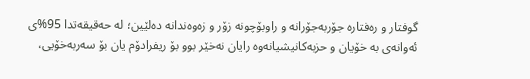گوفتار و ره‌فتاره‌ جۆربه‌جۆرانه‌ و راوبۆچونه‌ زۆر و زه‌وه‌ندانه‌ ده‌لێین؛ له‌ حه‌قیقه‌تدا 95%ی ئه‌وانه‌ی به‌ خۆیان و حزبه‌كانیشیانه‌وه‌ رایان نه‌خێر بوو بۆ ریفرادۆم یان بۆ سه‌ربه‌خۆیی،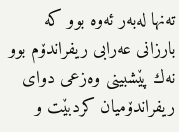ته‌نها له‌به‌ر ئه‌وه‌ بوو كه‌ بارزانی عه‌رابی ریفراندۆم بوو نه‌ك پێشبینی وه‌زعی دوای ریفراندۆمیان كردبێت و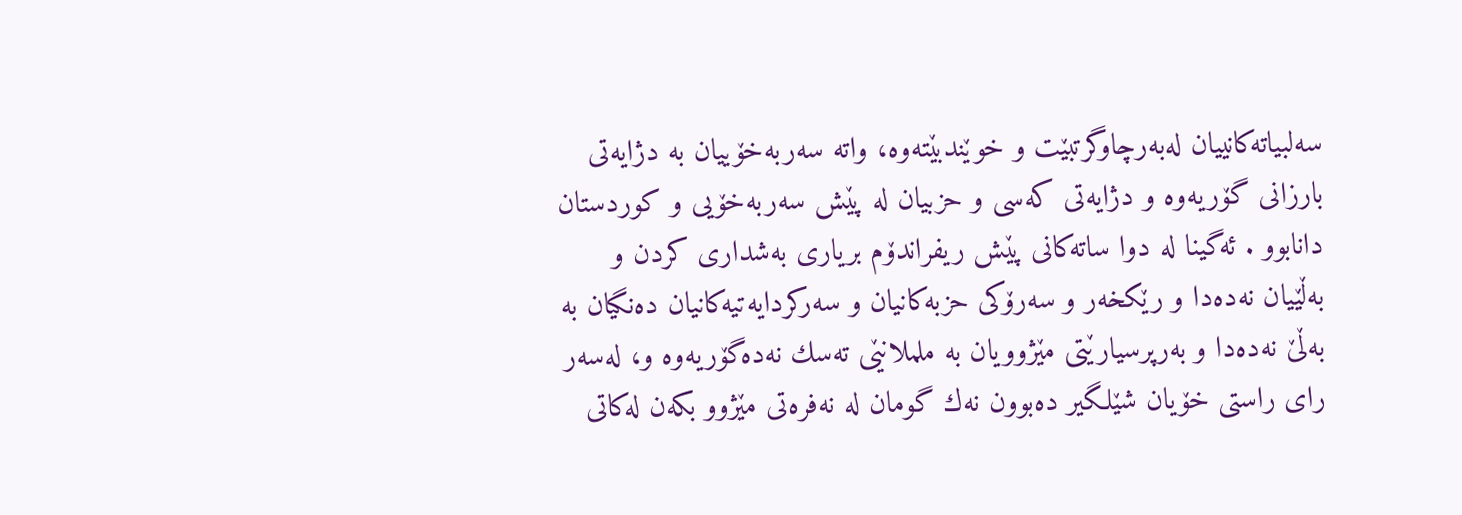سه‌لبیاته‌كانییان له‌به‌رچاوگرتبێت و خوێندبێته‌وه‌، واته‌ سه‌ربه‌خۆییان به‌ دژایه‌تی بارزانی گۆریه‌وه‌ و دژایه‌تی كه‌سی و حزبیان له‌ پێش سه‌ربه‌خۆیی و كوردستان دانابوو . ئه‌گینا له‌ دوا ساته‌كانی پێش ریفراندۆم بریاری به‌شداری كردن و به‌ڵێیان نه‌ده‌دا و رێكخه‌ر و سه‌رۆكی حزبه‌كانیان و سه‌ركردایه‌تیه‌كانیان ده‌نگیان به‌ به‌ڵێ نه‌ده‌دا و به‌رپرسیارێتی مێژوویان به‌ ململانێی ته‌سك نه‌ده‌گۆریه‌وه‌ و، له‌سه‌ر رای راستی خۆیان شێلگیر ده‌بوون نه‌ك گومان له‌ نه‌فره‌تی مێژوو بكه‌ن له‌كاتی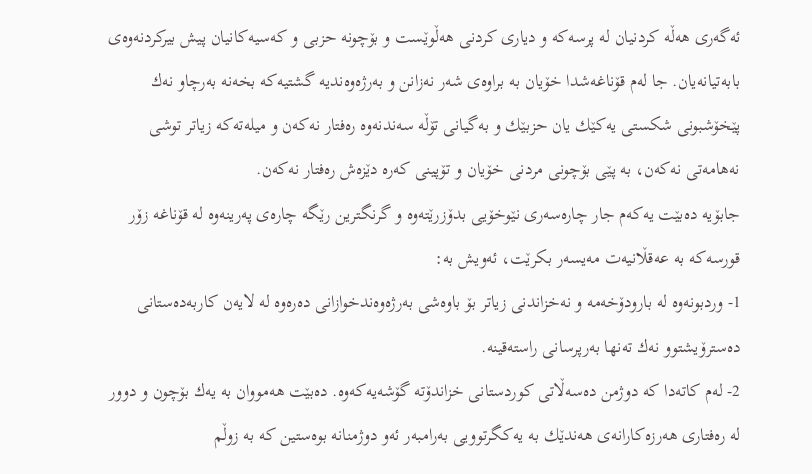ئه‌گه‌ری هه‌ڵه‌ كردنیان له‌ پرسه‌كه‌ و دیاری كردنی هه‌ڵوێست و بۆچونه‌ حزبی و كه‌سیه‌كانیان پیش بیركردنه‌وه‌ی بابه‌تیانه‌یان. جا له‌م قۆناغه‌شدا خۆیان به‌ براوه‌ی شه‌ر نه‌زانن و به‌رژه‌وه‌ندیه‌ گشتیه‌كه‌ بخه‌نه‌ به‌رچاو نه‌ك پێخۆشبونی شكستی یه‌كێك یان حزبێك و به‌گیانی تۆڵه‌ سه‌ندنه‌وه‌ ره‌فتار نه‌كه‌ن و میله‌ته‌كه‌ زیاتر توشی نه‌هامه‌تی نه‌كه‌ن، به‌ پێی بۆچونی مردنی خۆیان و تۆپینی كه‌ره‌ دێزه‌ش ره‌فتار نه‌كه‌ن.
جابۆیه‌ ده‌بێت یه‌كه‌م جار چاره‌سه‌ری نێوخۆیی بدۆزرێته‌وه‌ و گرنگترین رێگه‌ چاره‌ی په‌رینه‌وه‌ له‌ قۆناغه‌ زۆر قورسه‌كه‌ به‌ عه‌قڵانیه‌ت مه‌یسه‌ر بكرێت، ئه‌ویش به‌:
1- وردبونه‌وه‌ له‌ بارودۆخه‌مه‌ و نه‌خزاندنی زیاتر بۆ باوه‌شی به‌رژه‌وه‌ندخوازانی ده‌ره‌وه‌ له‌ لایه‌ن كاربه‌ده‌ستانی ده‌سترۆیشتوو نه‌ك ته‌نها به‌رپرسانی راسته‌قینه‌.
2- له‌م كاته‌دا كه‌ دوژمن ده‌سه‌ڵاتی كوردستانی خزاندۆته‌ گۆشه‌یه‌كه‌وه‌. ده‌بێت هه‌مووان به‌ یه‌ك بۆچون و دوور له‌ ره‌فتاری هه‌رزه‌كارانه‌ی هه‌ندێك به‌ یه‌كگرتوویی به‌رامبه‌ر ئه‌و دوژمنانه‌ بوه‌ستین كه‌ به‌ زوڵم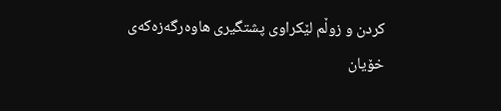كردن و زوڵم لێكراوی پشتگیری هاوه‌رگه‌زه‌كه‌ی خۆیان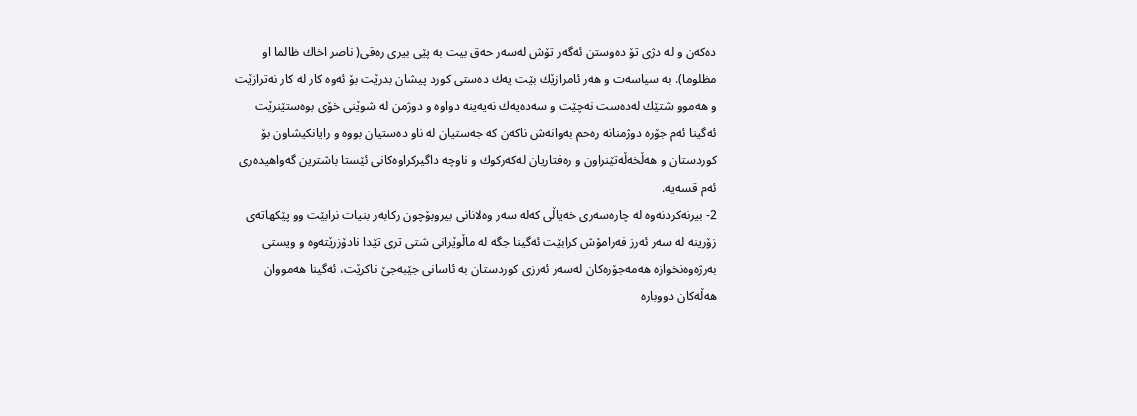ده‌كه‌ن و له‌ دژی تۆ ده‌وستن ئه‌گه‌ر تۆش له‌سه‌ر حه‌ق بیت به‌ پێی بیری ره‌قی( ناصر اخاك ظالما او مظلوما). به‌ سیاسه‌ت و هه‌ر ئامرازێك بێت یه‌ك ده‌ستی كورد پیشان بدرێت بۆ ئه‌وه‌ كار له‌ كار نه‌ترازێت و هه‌موو شتێك له‌ده‌ست نه‌چێت و سه‌ده‌یه‌ك نه‌یه‌ینه‌ دواوه‌ و دوژمن له‌ شوێنی خۆی بوه‌ستێنرێت ئه‌گینا ئه‌م جۆره‌ دوژمنانه‌ ره‌حم به‌وانه‌ش ناكه‌ن كه‌ جه‌ستیان له‌ ناو ده‌ستیان بووه‌ و رایانكیشاون بۆ كوردستان و هه‌ڵخه‌ڵه‌تێنراون و ره‌فتاریان له‌كه‌ركوك و ناوچه‌ داگیركراوه‌كانی ئێستا باشترین گه‌واهیده‌ری ئه‌م قسه‌یه‌.
2- بیرنه‌كردنه‌وه‌ له‌ چاره‌سه‌ری خه‌یاڵی كه‌له‌ سه‌ر وه‌لانانی بیروبۆچون ركابه‌ر بنیات نرابێت وو پێكهاته‌ی زۆرینه‌ له‌ سه‌ر ئه‌رز فه‌رامۆش كرابێت ئه‌گینا جگه‌ له‌ ماڵوێرانی شتی تری تێدا نادۆزرێته‌وه‌ و ویستی به‌رژه‌وه‌نخوازه‌ هه‌مه‌جۆره‌كان له‌سه‌ر ئه‌رزی كوردستان به‌ ئاسانی جێبه‌جێ ناكرێت، ئه‌گینا هه‌مووان هه‌ڵه‌كان دووباره‌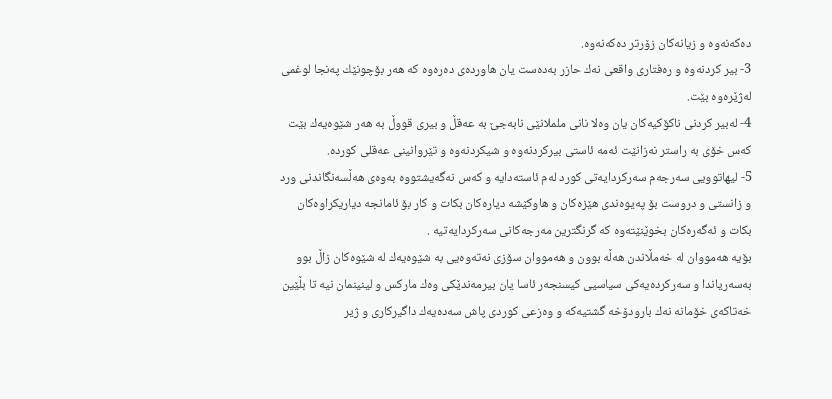ده‌كه‌نه‌وه‌ و زیانه‌كان زۆرتر ده‌كه‌نه‌وه‌.
3- بیر كردنه‌وه‌ و ره‌فتاری واقعی نه‌ك حازر به‌ده‌ست یان هاورده‌ی ده‌ره‌وه‌ كه‌ هه‌ر بۆچونێك په‌نجا لوغمی له‌ژێره‌وه‌ بێت.
4- له‌بیر كردنی ناكۆكیه‌كان یان وه‌لا نانی ململانێی نابه‌جێ به‌ عه‌قڵ و بیری قووڵ به‌ هه‌ر شێوه‌یه‌ك بێت كه‌س خۆی به‌ راستر نه‌زانێت ئه‌مه‌ ئاستی بیركردنه‌وه‌ و شیكردنه‌وه‌ و تێروانینی عه‌قلی كورده‌.
5- لیهاتوویی سه‌رجه‌م سه‌ركردایه‌تی كورد له‌م ئاسته‌دایه‌ و كه‌س نه‌گه‌یشتووه‌ به‌وه‌ی هه‌ڵسه‌نگاندنی ورد و زانستی و دروست بۆ په‌یوه‌ندی هێزه‌كان و هاوكێشه‌ دیاره‌كان بكات و كار بۆ ئامانجه‌ دیاریكراوه‌كان بكات و ئه‌گه‌ره‌كان بخوێنێته‌وه‌ كه‌ گرنگترین مه‌رجه‌كانی سه‌ركردایه‌تیه‌ .
بۆیه‌ هه‌مووان له‌ خه‌مڵاندن هه‌ڵه‌ بوون و هه‌مووان سۆزی نه‌ته‌وه‌یی به‌ شێوه‌یه‌ك له‌ شێوه‌كان زاڵ بوو به‌سه‌ریاندا و سه‌ركرده‌یه‌كی سیاسیی كیسنجه‌ر ئاسا یان بیرمه‌ندێكی وه‌ك ماركس و لینینمان نیه‌ تا بڵێین خه‌تاكه‌ی خۆمانه‌ نه‌ك بارودۆخه‌ گشتیه‌كه‌ و وه‌زعی كوردی پاش سه‌ده‌یه‌ك داگیركاری و ژیر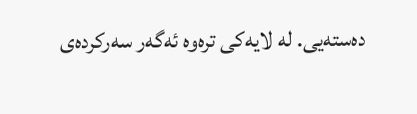ده‌سته‌یی. له‌ لایه‌كی تره‌وه‌ ئه‌گه‌ر سه‌ركرده‌ی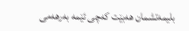بلیمه‌تشمان هه‌بێت كه‌چی ئێمه‌ به‌رهه‌می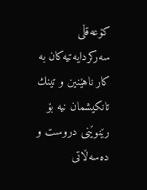كۆعه‌قڵی سه‌ركردایه‌تیه‌كان به‌ كار ناهێنین و تینك تانكیشمان نیه‌ بۆ رێنوێنی دروست و ده‌سه‌ڵاتی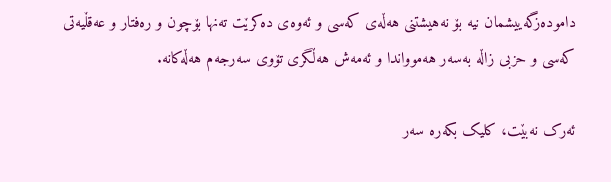داموده‌زگه‌ییشمان نیه‌ بۆ نه‌هیشتنی هه‌ڵه‌ی كه‌سی و ئه‌وه‌ی ده‌كرێت ته‌نها بۆچون و ره‌فتار و عه‌قڵیه‌تی كه‌سی و حزبی زاڵه‌ به‌سه‌ر هه‌موواندا و ئه‌مه‌ش هه‌ڵگری تۆوی سه‌رجه‌م هه‌ڵه‌كانه‌.

ئەرک نەبێت، کلیک بکەرە سەر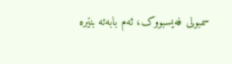سمبولی فەیسبووک، ئەم بابەتە بنێرە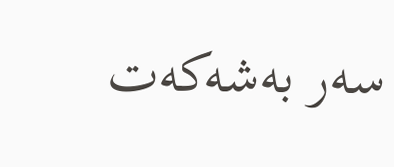سەر بەشەکەت